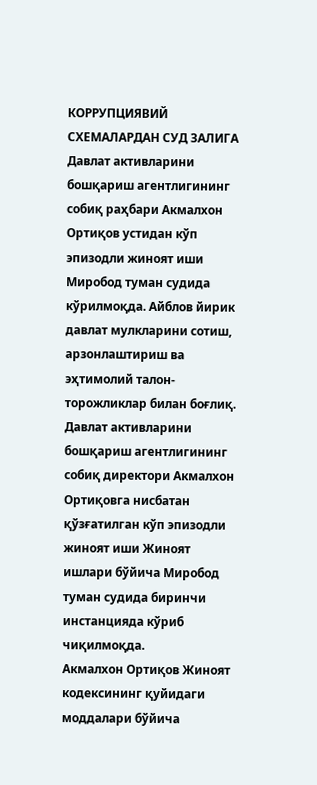КОРРУПЦИЯВИЙ СХЕМАЛАРДАН СУД ЗАЛИГА
Давлат активларини бошқариш агентлигининг собиқ раҳбари Акмалхон Ортиқов устидан кўп эпизодли жиноят иши Миробод туман судида кўрилмоқда. Айблов йирик давлат мулкларини сотиш, арзонлаштириш ва эҳтимолий талон-торожликлар билан боғлиқ.
Давлат активларини бошқариш агентлигининг собиқ директори Акмалхон Ортиқовга нисбатан қўзғатилган кўп эпизодли жиноят иши Жиноят ишлари бўйича Миробод туман судида биринчи инстанцияда кўриб чиқилмоқда.
Акмалхон Ортиқов Жиноят кодексининг қуйидаги моддалари бўйича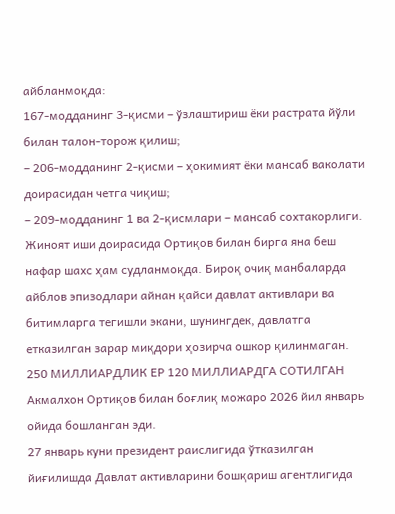айбланмоқда:
167-модданинг 3-қисми – ўзлаштириш ёки растрата йўли билан талон-торож қилиш;
– 206-модданинг 2-қисми – ҳокимият ёки мансаб ваколати доирасидан четга чиқиш;
– 209-модданинг 1 ва 2-қисмлари – мансаб сохтакорлиги.
Жиноят иши доирасида Ортиқов билан бирга яна беш нафар шахс ҳам судланмоқда. Бироқ очиқ манбаларда айблов эпизодлари айнан қайси давлат активлари ва битимларга тегишли экани, шунингдек, давлатга етказилган зарар миқдори ҳозирча ошкор қилинмаган.
250 МИЛЛИАРДЛИК ЕР 120 МИЛЛИАРДГА СОТИЛГАН
Акмалхон Ортиқов билан боғлиқ можаро 2026 йил январь ойида бошланган эди.
27 январь куни президент раислигида ўтказилган йиғилишда Давлат активларини бошқариш агентлигида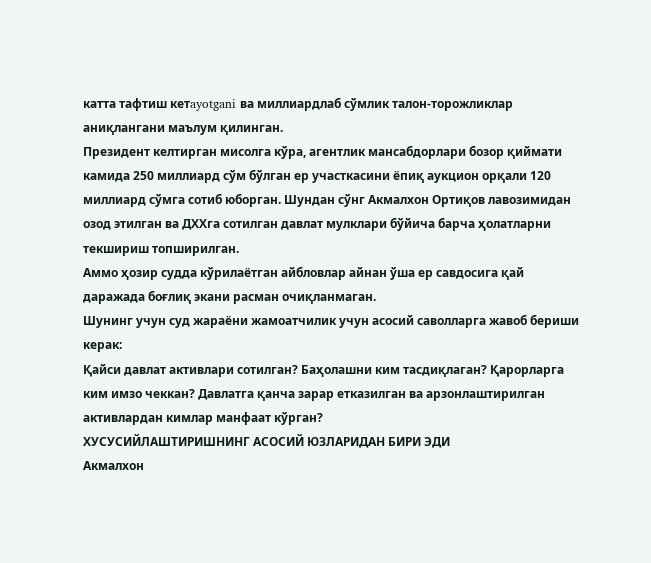катта тафтиш кетayotgani ва миллиардлаб сўмлик талон-торожликлар аниқлангани маълум қилинган.
Президент келтирган мисолга кўра, агентлик мансабдорлари бозор қиймати камида 250 миллиард сўм бўлган ер участкасини ёпиқ аукцион орқали 120 миллиард сўмга сотиб юборган. Шундан сўнг Акмалхон Ортиқов лавозимидан озод этилган ва ДХХга сотилган давлат мулклари бўйича барча ҳолатларни текшириш топширилган.
Аммо ҳозир судда кўрилаётган айбловлар айнан ўша ер савдосига қай даражада боғлиқ экани расман очиқланмаган.
Шунинг учун суд жараёни жамоатчилик учун асосий саволларга жавоб бериши керак:
Қайси давлат активлари сотилган? Баҳолашни ким тасдиқлаган? Қарорларга ким имзо чеккан? Давлатга қанча зарар етказилган ва арзонлаштирилган активлардан кимлар манфаат кўрган?
ХУСУСИЙЛАШТИРИШНИНГ АСОСИЙ ЮЗЛАРИДАН БИРИ ЭДИ
Акмалхон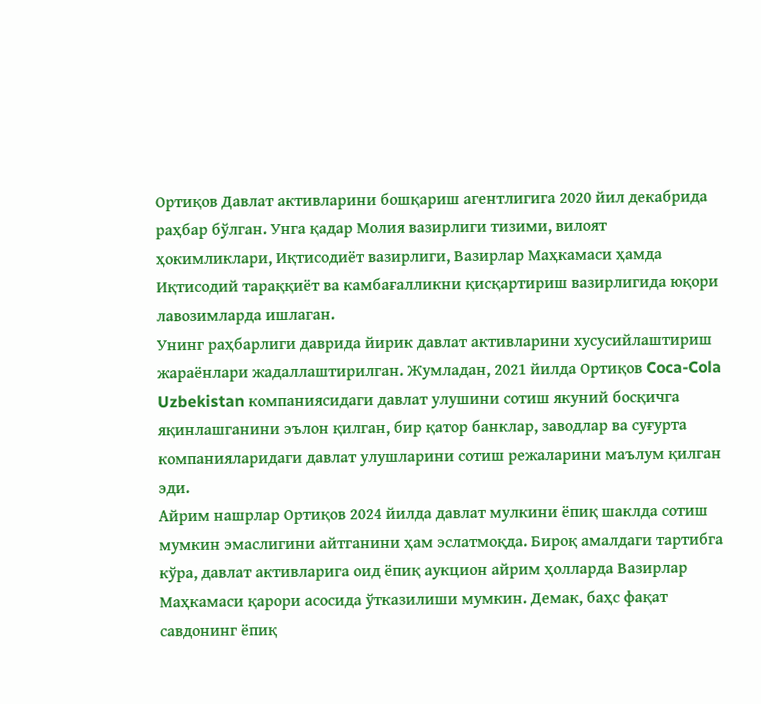Ортиқов Давлат активларини бошқариш агентлигига 2020 йил декабрида раҳбар бўлган. Унга қадар Молия вазирлиги тизими, вилоят ҳокимликлари, Иқтисодиёт вазирлиги, Вазирлар Маҳкамаси ҳамда Иқтисодий тараққиёт ва камбағалликни қисқартириш вазирлигида юқори лавозимларда ишлаган.
Унинг раҳбарлиги даврида йирик давлат активларини хусусийлаштириш жараёнлари жадаллаштирилган. Жумладан, 2021 йилда Ортиқов Coca-Cola Uzbekistan компаниясидаги давлат улушини сотиш якуний босқичга яқинлашганини эълон қилган, бир қатор банклар, заводлар ва суғурта компанияларидаги давлат улушларини сотиш режаларини маълум қилган эди.
Айрим нашрлар Ортиқов 2024 йилда давлат мулкини ёпиқ шаклда сотиш мумкин эмаслигини айтганини ҳам эслатмоқда. Бироқ амалдаги тартибга кўра, давлат активларига оид ёпиқ аукцион айрим ҳолларда Вазирлар Маҳкамаси қарори асосида ўтказилиши мумкин. Демак, баҳс фақат савдонинг ёпиқ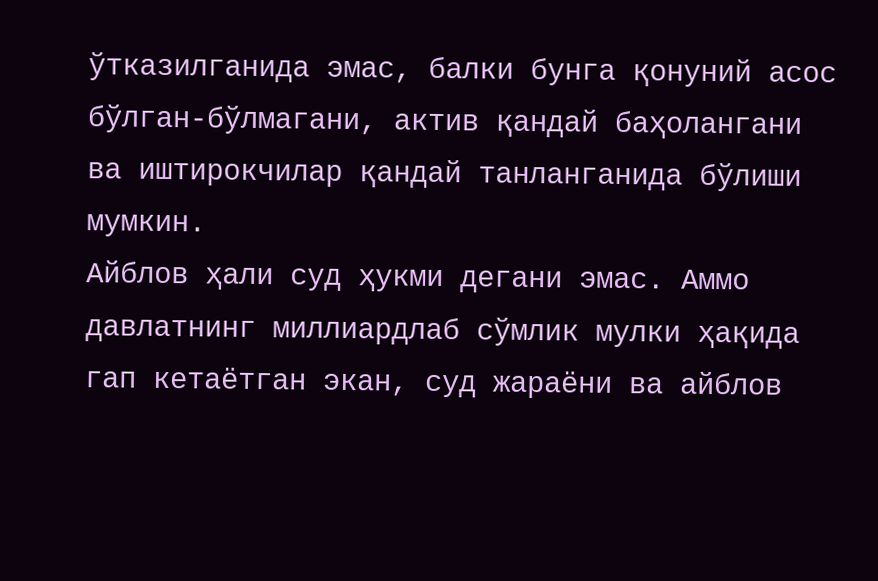ўтказилганида эмас, балки бунга қонуний асос бўлган-бўлмагани, актив қандай баҳолангани ва иштирокчилар қандай танланганида бўлиши мумкин.
Айблов ҳали суд ҳукми дегани эмас. Аммо давлатнинг миллиардлаб сўмлик мулки ҳақида гап кетаётган экан, суд жараёни ва айблов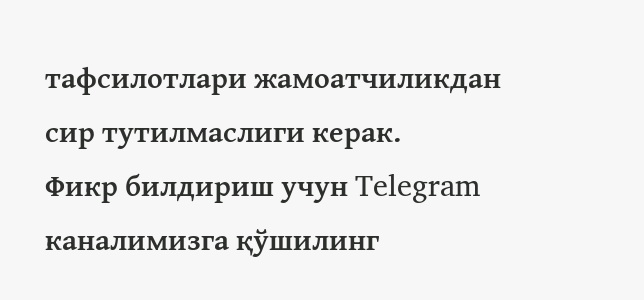тафсилотлари жамоатчиликдан сир тутилмаслиги керак.
Фикр билдириш учун Telegram каналимизга қўшилинг